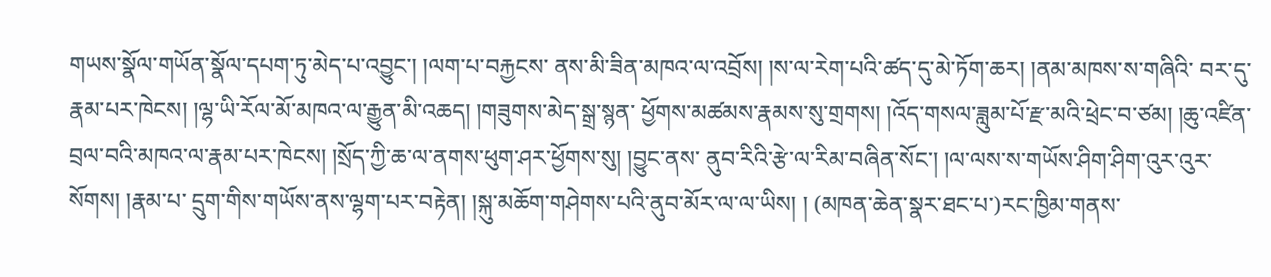གཡས་སྣོལ་གཡོན་སྣོལ་དཔག་ཏུ་མེད་པ་འབྱུང་། །ལག་པ་བརྐྱངས་ ནས་མི་ཟིན་མཁའ་ལ་འབྲོས། །ས་ལ་རེག་པའི་ཚད་དུ་མེ་ཏོག་ཆར། །ནམ་མཁས་ས་གཞིའི་ བར་དུ་རྣམ་པར་ཁེངས། །ལྷ་ཡི་རོལ་མོ་མཁའ་ལ་རྒྱུན་མི་འཆད། །གཟུགས་མེད་སྒྲ་སྙན་ ཕྱོགས་མཚམས་རྣམས་སུ་གྲགས། །འོད་གསལ་ཟླུམ་པོ་རྫ་མའི་ཕྲེང་བ་ཙམ། །ཆུ་འཛིན་ བྲལ་བའི་མཁའ་ལ་རྣམ་པར་ཁེངས། །སྲོད་ཀྱི་ཆ་ལ་ནགས་ཕུག་ཤར་ཕྱོགས་སུ། །བྱུང་ནས་ ནུབ་རིའི་རྩེ་ལ་རིམ་བཞིན་སོང་། །ལ་ལས་ས་གཡོས་ཤིག་ཤིག་འུར་འུར་སོགས། །རྣམ་པ་ དྲུག་གིས་གཡོས་ནས་ལྷག་པར་བརྟེན། །སྐུ་མཆོག་གཤེགས་པའི་ནུབ་མོར་ལ་ལ་ཡིས། ། (མཁན་ཆེན་སྣར་ཐང་པ་)རང་ཁྱིམ་གནས་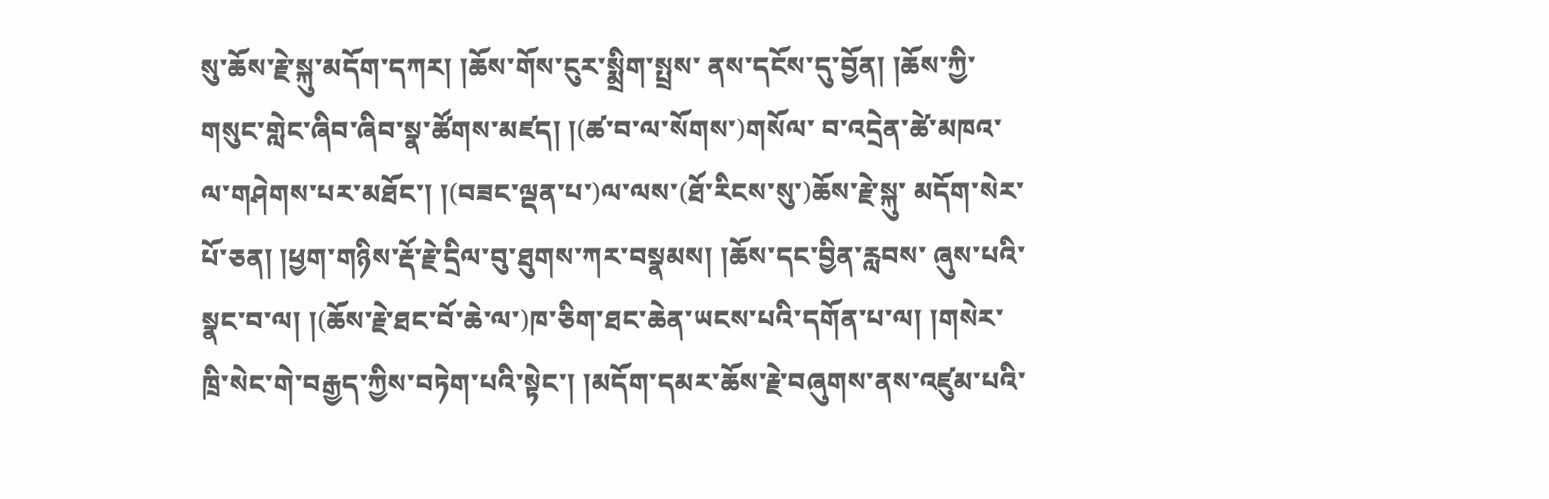སུ་ཆོས་རྗེ་སྐུ་མདོག་དཀར། །ཆོས་གོས་ངུར་སྨྲིག་སྤྲས་ ནས་དངོས་དུ་བྱོན། །ཆོས་ཀྱི་གསུང་གླེང་ཞིབ་ཞིབ་སྣ་ཚོགས་མཛད། །(ཚ་བ་ལ་སོགས་)གསོལ་ བ་འདྲེན་ཚེ་མཁའ་ལ་གཤེགས་པར་མཐོང་། །(བཟང་ལྡན་པ་)ལ་ལས་(ཐོ་རིངས་སུ་)ཆོས་རྗེ་སྐུ་ མདོག་སེར་པོ་ཅན། །ཕྱག་གཉིས་རྡོ་རྗེ་དྲིལ་བུ་ཐུགས་ཀར་བསྣམས། །ཆོས་དང་བྱིན་རླབས་ ཞུས་པའི་སྣང་བ་ལ། །(ཆོས་རྗེ་ཐང་བོ་ཆེ་ལ་)ཁ་ཅིག་ཐང་ཆེན་ཡངས་པའི་དགོན་པ་ལ། །གསེར་ ཁྲི་སེང་གེ་བརྒྱད་ཀྱིས་བཏེག་པའི་སྟེང་། །མདོག་དམར་ཆོས་རྗེ་བཞུགས་ནས་འཛུམ་པའི་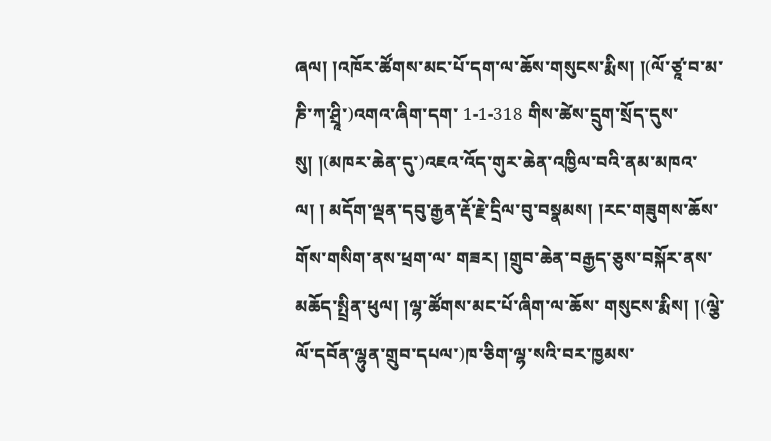ཞལ། །འཁོར་ཚོགས་མང་པོ་དག་ལ་ཆོས་གསུངས་རྨིས། །(ལོ་ཙཱ་བ་མ་ཎི་ཀ་ཤྲཱི་)འགའ་ཞིག་དག་ 1-1-318 གིས་ཚེས་དྲུག་སྲོད་དུས་སུ། །(མཁར་ཆེན་དུ་)འཇའ་འོད་གུར་ཆེན་འཁྱིལ་བའི་ནམ་མཁའ་ལ། ། མདོག་ལྡན་དབུ་རྒྱན་རྡོ་རྗེ་དྲིལ་བུ་བསྣམས། །རང་གཟུགས་ཆོས་གོས་གསིག་ནས་ཕྲག་ལ་ གཟར། །གྲུབ་ཆེན་བརྒྱད་ཅུས་བསྐོར་ནས་མཆོད་སྤྲིན་ཕུལ། །ལྷ་ཚོགས་མང་པོ་ཞིག་ལ་ཆོས་ གསུངས་རྨིས། །(ལྕེ་ལོ་དབོན་ལྷུན་གྲུབ་དཔལ་)ཁ་ཅིག་ལྷ་སའི་བར་ཁྱམས་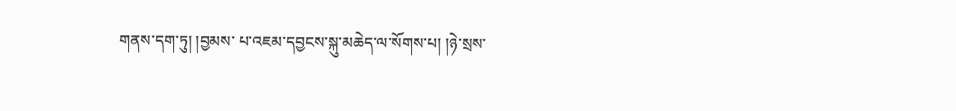གནས་དག་ཏུ། །བྱམས་ པ་འཇམ་དབྱངས་སྐུ་མཆེད་ལ་སོགས་པ། །ཉེ་སྲས་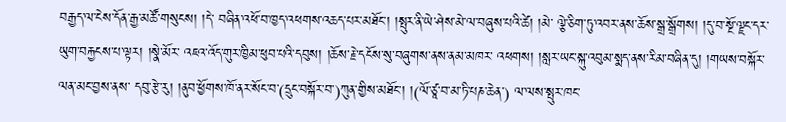བརྒྱད་ལ་ངེས་དོན་རྒྱ་མཚོ་གསུངས། །དེ་ བཞིན་འཕོ་བ་ཁྱད་འཕགས་འཆད་པར་མཐོང་། །སྤུར་ནི་ཡེ་ཤེས་མེ་ལ་བཞུས་པའི་ཚེ། །མེ་ ལྕེ་ཅིག་ཏུ་འབར་ནས་ཆོས་སྒྲ་སྒྲོགས། །དུ་བ་སྔོ་ལྗང་དར་ཡུག་བརྐྱངས་པ་ལྟར། །སྣེ་མོར་ འཇའ་འོད་གུར་ཁྱིམ་ཕུབ་པའི་དབུས། །ཆོས་རྗེ་དངོས་སུ་བཞུགས་ནས་ནམ་མཁར་ འཕགས། །སླར་ཡང་སྐུ་འབུམ་སྨད་ནས་རིམ་བཞིན་དུ། །གཡས་བསྐོར་ལན་མང་བྱས་ནས་ དབུ་རྩེ་རུ། །ནུབ་ཕྱོགས་ཁོ་ནར་སོང་བ་(དྲུང་བསྐོར་བ་)ཀུན་གྱིས་མཐོང་། །(ལོ་ཙཱ་བ་མ་ཏི་པཎ་ཆེན་) ལ་ལས་སྤུར་ཁང་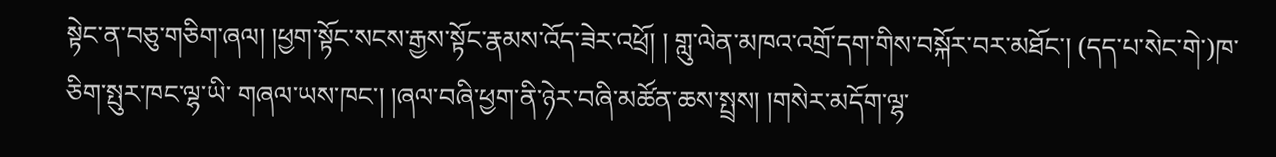སྟེང་ན་བཅུ་གཅིག་ཞལ། །ཕྱག་སྟོང་སངས་རྒྱས་སྟོང་རྣམས་འོད་ཟེར་འཕྲོ། ། གླུ་ལེན་མཁའ་འགྲོ་དག་གིས་བསྐོར་བར་མཐོང་། (དད་པ་སེང་གེ་)ཁ་ཅིག་སྤུར་ཁང་ལྷ་ཡི་ གཞལ་ཡས་ཁང་། །ཞལ་བཞི་ཕྱག་ནི་ཉེར་བཞི་མཚོན་ཆས་སྤྲས། །གསེར་མདོག་ལྷ་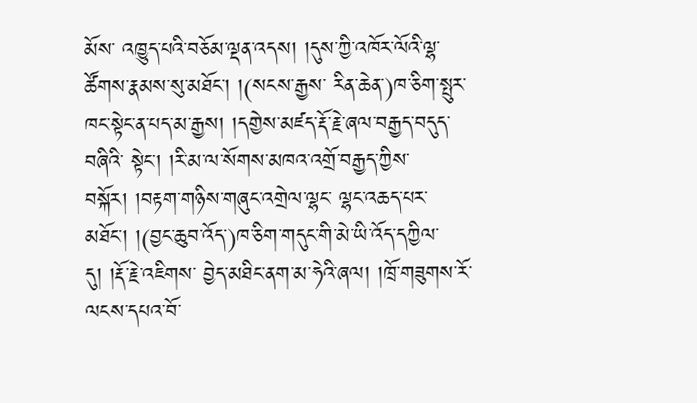མོས་ འཁྱུད་པའི་བཅོམ་ལྡན་འདས། །དུས་ཀྱི་འཁོར་ལོའི་ལྷ་ཚོགས་རྣམས་སུ་མཐོང་། །(སངས་རྒྱས་ རིན་ཆེན་)ཁ་ཅིག་སྤུར་ཁང་སྟེང་ན་པད་མ་རྒྱས། །དགྱེས་མཛད་རྡོ་རྗེ་ཞལ་བརྒྱད་བདུད་བཞིའི་ སྟེང་། །རི་མ་ལ་སོགས་མཁའ་འགྲོ་བརྒྱད་ཀྱིས་བསྐོར། །བརྟག་གཉིས་གཞུང་འགྲེལ་ལྷང་ ལྷང་འཆད་པར་མཐོང་། །(བྱང་ཆུབ་འོད་)ཁ་ཅིག་གདུང་གི་མེ་ཡི་འོད་དཀྱིལ་དུ། །རྡོ་རྗེ་འཇིགས་ བྱེད་མཐིང་ནག་མ་ཧེའི་ཞལ། །ཁྲོ་གཟུགས་རོ་ལངས་དཔའ་བོ་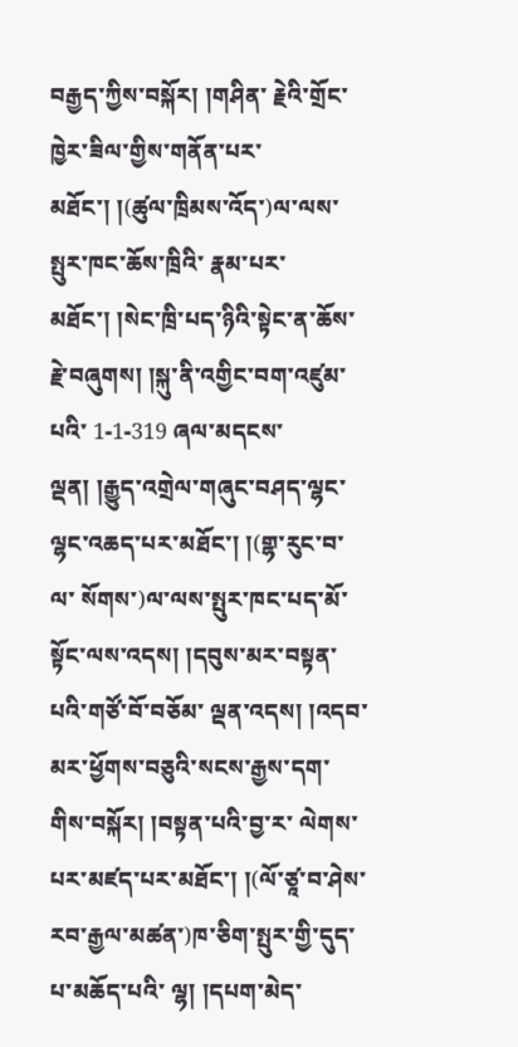བརྒྱད་ཀྱིས་བསྐོར། །གཤིན་ རྗེའི་གྲོང་ཁྱེར་ཟིལ་གྱིས་གནོན་པར་མཐོང་། །(ཚུལ་ཁྲིམས་འོད་)ལ་ལས་སྤུར་ཁང་ཆོས་ཁྲིའི་ རྣམ་པར་མཐོང་། །སེང་ཁྲི་པད་ཉིའི་སྟེང་ན་ཆོས་རྗེ་བཞུགས། །སྐུ་ནི་འགྱིང་བག་འཛུམ་པའི་ 1-1-319 ཞལ་མདངས་ལྡན། །རྒྱུད་འགྲེལ་གཞུང་བཤད་ལྷང་ལྷང་འཆད་པར་མཐོང་། །(གྷ་རུང་བ་ལ་ སོགས་)ལ་ལས་སྤུར་ཁང་པད་མོ་སྟོང་ལས་འདས། །དབུས་མར་བསྟན་པའི་གཙོ་བོ་བཅོམ་ ལྡན་འདས། །འདབ་མར་ཕྱོགས་བཅུའི་སངས་རྒྱས་དག་གིས་བསྐོར། །བསྟན་པའི་བྱ་ར་ ལེགས་པར་མཛད་པར་མཐོང་། །(ལོ་ཙཱ་བ་ཤེས་རབ་རྒྱལ་མཚན་)ཁ་ཅིག་སྤུར་གྱི་དུད་པ་མཆོད་པའི་ ལྷ། །དཔག་མེད་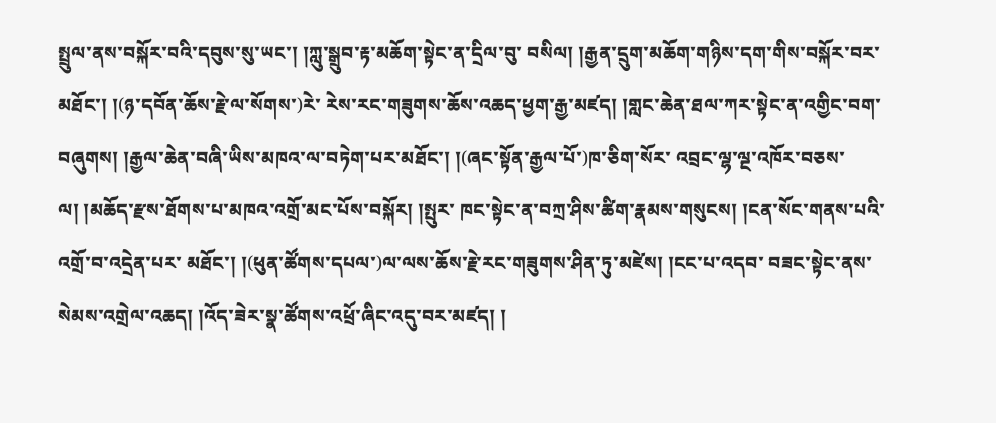སྤྲུལ་ནས་བསྐོར་བའི་དབུས་སུ་ཡང་། །ཀླུ་སྒྲུབ་རྟ་མཆོག་སྟེང་ན་དྲིལ་བུ་ བསིལ། །རྒྱན་དྲུག་མཆོག་གཉིས་དག་གིས་བསྐོར་བར་མཐོང་། །(ཉ་དབོན་ཆོས་རྗེ་ལ་སོགས་)རེ་ རེས་རང་གཟུགས་ཆོས་འཆད་ཕྱག་རྒྱ་མཛད། །གླང་ཆེན་ཐལ་ཀར་སྟེང་ན་འགྱིང་བག་ བཞུགས། །རྒྱལ་ཆེན་བཞི་ཡིས་མཁའ་ལ་བཏེག་པར་མཐོང་། །(ཞང་སྟོན་རྒྱལ་པོ་)ཁ་ཅིག་སོར་ འབྲང་ལྷ་ལྔ་འཁོར་བཅས་ལ། །མཆོད་རྫས་ཐོགས་པ་མཁའ་འགྲོ་མང་པོས་བསྐོར། །སྤུར་ ཁང་སྟེང་ན་བཀྲ་ཤིས་ཚིག་རྣམས་གསུངས། །ངན་སོང་གནས་པའི་འགྲོ་བ་འདྲེན་པར་ མཐོང་། །(ཕུན་ཚོགས་དཔལ་)ལ་ལས་ཆོས་རྗེ་རང་གཟུགས་ཤིན་ཏུ་མཛེས། །ངང་པ་འདབ་ བཟང་སྟེང་ནས་སེམས་འགྲེལ་འཆད། །འོད་ཟེར་སྣ་ཚོགས་འཕྲོ་ཞིང་འདུ་བར་མཛད། །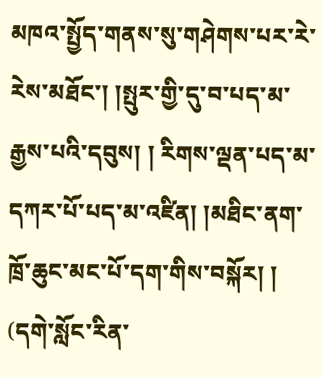མཁའ་སྤྱོད་གནས་སུ་གཤེགས་པར་རེ་རེས་མཐོང་། །སྤུར་གྱི་དུ་བ་པད་མ་རྒྱས་པའི་དབུས། ། རིགས་ལྡན་པད་མ་དཀར་པོ་པད་མ་འཛིན། །མཐིང་ནག་ཁྲོ་ཆུང་མང་པོ་དག་གིས་བསྐོར། ། (དགེ་སློང་རིན་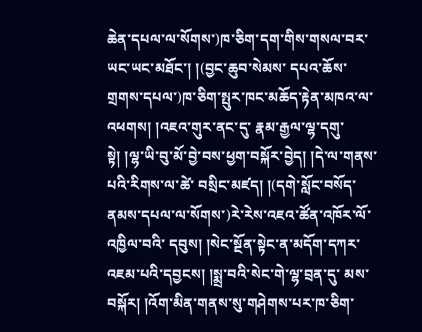ཆེན་དཔལ་ལ་སོགས་)ཁ་ཅིག་དག་གིས་གསལ་བར་ཡང་ཡང་མཐོང་། །(བྱང་ཆུབ་སེམས་ དཔའ་ཆོས་གྲགས་དཔལ་)ཁ་ཅིག་སྤུར་ཁང་མཆོད་རྟེན་མཁའ་ལ་འཕགས། །འཇའ་གུར་ནང་དུ་ རྣམ་རྒྱལ་ལྷ་དགུ་སྟེ། །ལྷ་ཡི་བུ་མོ་བྱེ་བས་ཕྱག་བསྐོར་བྱེད། །དེ་ལ་གནས་པའི་རིགས་ལ་ཚེ་ བསྲིང་མཛད། །(དགེ་སློང་བསོད་ནམས་དཔལ་ལ་སོགས་)རེ་རེས་འཇའ་ཚོན་འཁོར་ལོ་འཁྱིལ་བའི་ དབུས། །སེང་སྔོན་སྟེང་ན་མདོག་དཀར་འཇམ་པའི་དབྱངས། །སྨྲ་བའི་སེང་གེ་ལྷ་བྲན་དུ་ མས་བསྐོར། །འོག་མིན་གནས་སུ་གཤེགས་པར་ཁ་ཅིག་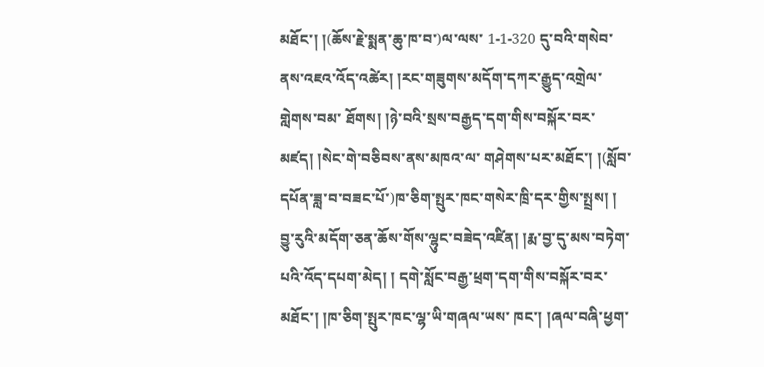མཐོང་། །(ཆོས་རྗེ་སྨན་ཆུ་ཁ་བ་)ལ་ལས་ 1-1-320 དུ་བའི་གསེབ་ནས་འཇའ་འོད་འཚེར། །རང་གཟུགས་མདོག་དཀར་རྒྱུད་འགྲེལ་གླེགས་བམ་ ཐོགས། །ཉེ་བའི་སྲས་བརྒྱད་དག་གིས་བསྐོར་བར་མཛད། །སེང་གེ་བཅིབས་ནས་མཁའ་ལ་ གཤེགས་པར་མཐོང་། །(སློབ་དཔོན་ཟླ་བ་བཟང་པོ་)ཁ་ཅིག་སྤུར་ཁང་གསེར་ཁྲི་དར་གྱིས་སྤྲས། ། བྱུ་རུའི་མདོག་ཅན་ཆོས་གོས་ལྷུང་བཟེད་འཛིན། །རྨ་བྱ་དུ་མས་བཏེག་པའི་འོད་དཔག་མེད། ། དགེ་སློང་བརྒྱ་ཕྲག་དག་གིས་བསྐོར་བར་མཐོང་། །ཁ་ཅིག་སྤུར་ཁང་ལྷ་ཡི་གཞལ་ཡས་ ཁང་། །ཞལ་བཞི་ཕྱག་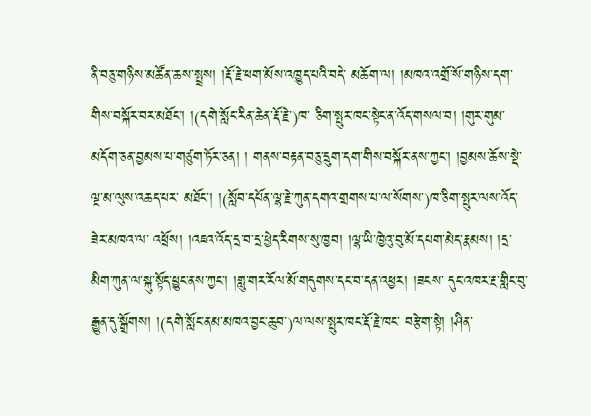ནི་བཅུ་གཉིས་མཚོན་ཆས་སྤྲས། །རྡོ་རྗེ་ཕག་མོས་འཁྱུད་པའི་བདེ་ མཆོག་ལ། །མཁའ་འགྲོ་སོ་གཉིས་དག་གིས་བསྐོར་བར་མཐོང་། །(དགེ་སློང་རིན་ཆེན་རྡོ་རྗེ་)ཁ་ ཅིག་སྤུར་ཁང་སྟེང་ན་འོད་གསལ་བ། །གུར་གུམ་མདོག་ཅན་བྱམས་པ་གཙུག་ཏོར་ཅན། ། གནས་བརྟན་བཅུ་དྲུག་དག་གིས་བསྐོར་ནས་ཀྱང་། །བྱམས་ཆོས་སྡེ་ལྔ་མ་ལུས་འཆད་པར་ མཐོང་། །(སློབ་དཔོན་ལྷ་རྗེ་ཀུན་དགའ་གྲགས་པ་ལ་སོགས་)ཁ་ཅིག་སྤུར་ལས་འོད་ཟེར་མཁའ་ལ་ འཕྲོས། །འཇའ་འོད་དྲ་བ་དྲ་ཕྱེད་རིགས་སུ་ཁྱབ། །ལྷ་ཡི་ཁྱེའུ་བུ་མོ་དཔག་མེད་རྣམས། །དྲ་ མིག་ཀུན་ལ་སྐུ་སྟོད་ཕྱུང་ནས་ཀྱང་། །གླུ་གར་རོལ་མོ་གདུགས་དང་བ་དན་འཕྱར། །ཟངས་ དུང་འཁར་རྔ་གླིང་བུ་རྒྱུན་དུ་སྒྲོགས། །(དགེ་སློང་ནམ་མཁའ་བྱང་ཆུབ་)ལ་ལས་སྤུར་ཁང་རྡོ་རྗེ་ཁང་ བརྩེག་སྟེ། །ཤིན་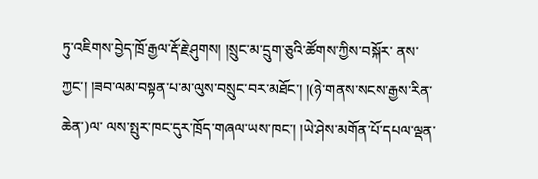ཏུ་འཇིགས་བྱེད་ཁྲོ་རྒྱལ་རྡོ་རྗེ་ཤུགས། །སྲུང་མ་དྲུག་ཅུའི་ཚོགས་ཀྱིས་བསྐོར་ ནས་ཀྱང་། །ཟབ་ལམ་བསྟན་པ་མ་ལུས་བསྲུང་བར་མཐོང་། །(ཉེ་གནས་སངས་རྒྱས་རིན་ཆེན་)ལ་ ལས་སྤུར་ཁང་དུར་ཁྲོད་གཞལ་ཡས་ཁང་། །ཡེ་ཤེས་མགོན་པོ་དཔལ་ལྡན་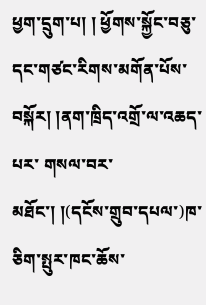ཕྱག་དྲུག་པ། ། ཕྱོགས་སྐྱོང་བཅུ་དང་གཙང་རིགས་མགོན་པོས་བསྐོར། །ནག་ཁྲིད་འགྲོ་ལ་འཆད་པར་ གསལ་བར་མཐོང་། །(དངོས་གྲུབ་དཔལ་)ཁ་ཅིག་སྤུར་ཁང་ཆོས་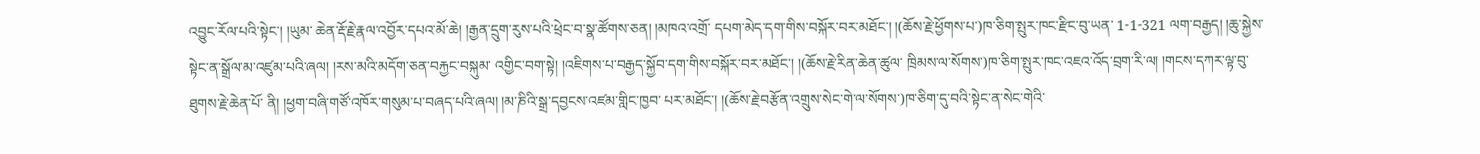འབྱུང་རོལ་པའི་སྟེང་། །ཡུམ་ ཆེན་རྡོ་རྗེ་རྣལ་འབྱོར་དཔའ་མོ་ཆེ། །རྒྱན་དྲུག་རུས་པའི་ཕྲེང་བ་སྣ་ཚོགས་ཅན། །མཁའ་འགྲོ་ དཔག་མེད་དག་གིས་བསྐོར་བར་མཐོང་། །(ཆོས་རྗེ་ཕྱོགས་པ་)ཁ་ཅིག་སྤུར་ཁང་རྫིང་བུ་ཡན་ 1-1-321 ལག་བརྒྱད། །ཆུ་སྐྱེས་སྟེང་ན་སྒྲོལ་མ་འཛུམ་པའི་ཞལ། །རས་མའི་མདོག་ཅན་བརྐྱང་བསྐུམ་ འགྱིང་བག་སྟེ། །འཇིགས་པ་བརྒྱད་སྐྱོབ་དག་གིས་བསྐོར་བར་མཐོང་། །(ཆོས་རྗེ་རིན་ཆེན་ཚུལ་ ཁྲིམས་ལ་སོགས་)ཁ་ཅིག་སྤུར་ཁང་འཇའ་འོད་བྲག་རི་ལ། །གངས་དཀར་ལྟ་བུ་ཐུགས་རྗེ་ཆེན་པོ་ ནི། །ཕྱག་བཞི་གཙོ་འཁོར་གསུམ་པ་བཞད་པའི་ཞལ། །མ་ཎིའི་སྒྲ་དབྱངས་འཛམ་གླིང་ཁྱབ་ པར་མཐོང་། །(ཆོས་རྗེ་བརྩོན་འགྲུས་སེང་གེ་ལ་སོགས་)ཁ་ཅིག་དུ་བའི་སྟེང་ན་སེང་གེའི་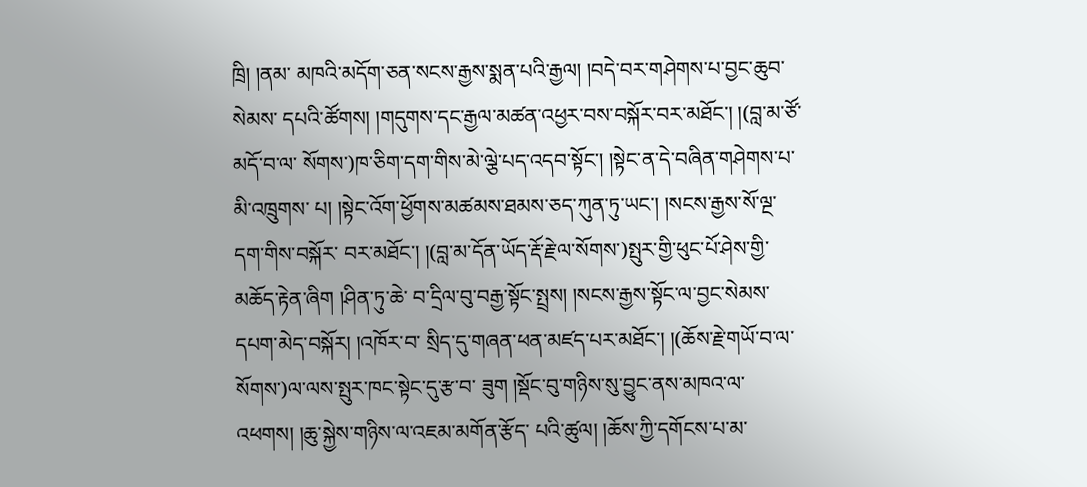ཁྲི། །ནམ་ མཁའི་མདོག་ཅན་སངས་རྒྱས་སྨན་པའི་རྒྱལ། །བདེ་བར་གཤེགས་པ་བྱང་ཆུབ་སེམས་ དཔའི་ཚོགས། །གདུགས་དང་རྒྱལ་མཚན་འཕྱར་བས་བསྐོར་བར་མཐོང་། །(བླ་མ་ཙོ་མདོ་བ་ལ་ སོགས་)ཁ་ཅིག་དག་གིས་མེ་ལྕེ་པད་འདབ་སྟོང་། །སྟེང་ན་དེ་བཞིན་གཤེགས་པ་མི་འཁྲུགས་ པ། །སྟེང་འོག་ཕྱོགས་མཚམས་ཐམས་ཅད་ཀུན་ཏུ་ཡང་། །སངས་རྒྱས་སོ་ལྔ་དག་གིས་བསྐོར་ བར་མཐོང་། །(བླ་མ་དོན་ཡོད་རྡོ་རྗེ་ལ་སོགས་)སྤུར་གྱི་ཕུང་པོ་ཤེས་གྱི་མཆོད་རྟེན་ཞིག །ཤིན་ཏུ་ཆེ་ བ་དྲིལ་བུ་བརྒྱ་སྟོང་སྤྲས། །སངས་རྒྱས་སྟོང་ལ་བྱང་སེམས་དཔག་མེད་བསྐོར། །འཁོར་བ་ སྲིད་དུ་གཞན་ཕན་མཛད་པར་མཐོང་། །(ཆོས་རྗེ་གཡོ་བ་ལ་སོགས་)ལ་ལས་སྤུར་ཁང་སྟེང་དུ་རྩ་བ་ ཟུག །སྡོང་བུ་གཉིས་སུ་བྱུང་ནས་མཁའ་ལ་འཕགས། །ཆུ་སྐྱེས་གཉིས་ལ་འཇམ་མགོན་རྩོད་ པའི་ཚུལ། །ཆོས་ཀྱི་དགོངས་པ་མ་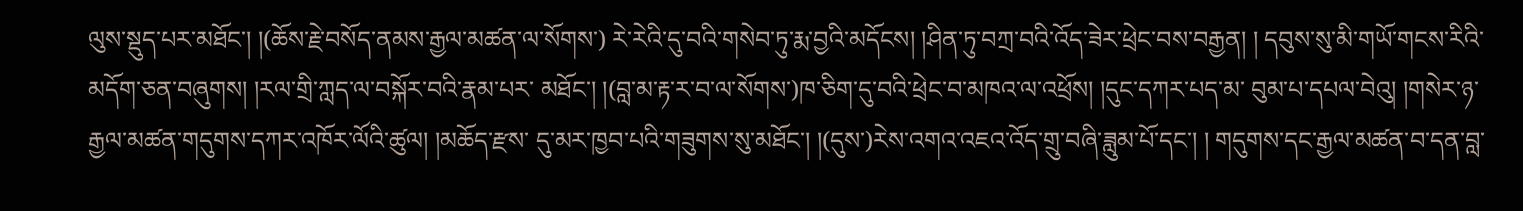ལུས་སྡུད་པར་མཐོང་། །(ཆོས་རྗེ་བསོད་ནམས་རྒྱལ་མཚན་ལ་སོགས་) རེ་རེའི་དུ་བའི་གསེབ་ཏུ་རྨ་བྱའི་མདོངས། །ཤིན་ཏུ་བཀྲ་བའི་འོད་ཟེར་ཕྲེང་བས་བརྒྱན། ། དབུས་སུ་མི་གཡོ་གངས་རིའི་མདོག་ཅན་བཞུགས། །རལ་གྲི་ཀླད་ལ་བསྐོར་བའི་རྣམ་པར་ མཐོང་། །(བླ་མ་རྟ་ར་བ་ལ་སོགས་)ཁ་ཅིག་དུ་བའི་ཕྲེང་བ་མཁའ་ལ་འཕྲོས། །དུང་དཀར་པད་མ་ བུམ་པ་དཔལ་བེའུ། །གསེར་ཉ་རྒྱལ་མཚན་གདུགས་དཀར་འཁོར་ལོའི་ཚུལ། །མཆོད་རྫས་ དུ་མར་ཁྱབ་པའི་གཟུགས་སུ་མཐོང་། །(དུས་)རེས་འགའ་འཇའ་འོད་གྲུ་བཞི་ཟླུམ་པོ་དང་། ། གདུགས་དང་རྒྱལ་མཚན་བ་དན་བླ་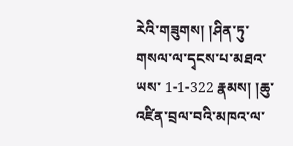རེའི་གཟུགས། །ཤིན་ཏུ་གསལ་ལ་དྭངས་པ་མཐའ་ཡས་ 1-1-322 རྣམས། །ཆུ་འཛིན་བྲལ་བའི་མཁའ་ལ་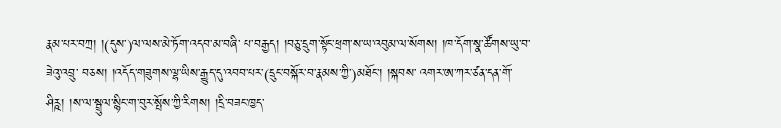རྣམ་པར་བཀྲ། །(དུས་)ལ་ལས་མེ་ཏོག་འདབ་མ་བཞི་ པ་བརྒྱད། །བཅུ་དྲུག་སྟོང་ཕྲག་ས་ཡ་འབུམ་ལ་སོགས། །ཁ་དོག་སྣ་ཚོགས་ཡུ་བ་ཟེའུ་འབྲུ་ བཅས། །འདོད་གཟུགས་ལྷ་ཡིས་རྒྱུད་དུ་འབབ་པར་(དྲུང་བསྐོར་བ་རྣམས་ཀྱི་)མཐོང་། །སྐབས་ འགར་ཨ་ཀར་ཙན་དན་གོ་ཤིརྵ། །ས་ལ་སྦྲུལ་སྙིང་ག་བུར་སྤོས་ཀྱི་རིགས། །དྲི་བཟང་ཁྱད་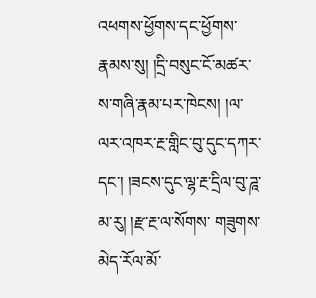འཕགས་ཕྱོགས་དང་ཕྱོགས་རྣམས་སུ། །དྲི་བསུང་ངོ་མཚར་ས་གཞི་རྣམ་པར་ཁེངས། །ལ་ ལར་འཁར་རྔ་གླིང་བུ་དུང་དཀར་དང་། །ཟངས་དུང་ལྷ་རྔ་དྲིལ་བུ་ཌཱ་མ་རུ། །རྫ་རྔ་ལ་སོགས་ གཟུགས་མེད་རོལ་མོ་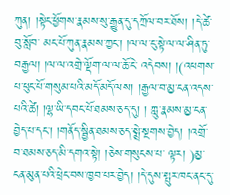ཀུན། །སྟེང་ཕྱོགས་རྣམས་སུ་རྒྱུན་དུ་དཀྲོལ་བར་ཐོས། །དེ་ཚེ་བུ་སློབ་ མང་པོ་ཀུན་རྣམས་ཀྱང་། །ལ་ལ་ངུ་སྟེ་ལ་ལ་ཤིན་ཏུ་བརྒྱལ། །ལ་ལ་འགྲེ་ལྡོག་ལ་ལ་ཆོ་ངེ་ འདེབས། །(འཕགས་པ་ཕུང་པོ་གསུམ་པའི་མདོ་མདོ་ལས། །རྒྱལ་བ་མྱ་ངན་འདས་པའི་ཚེ། །ལྷ་ཡི་དབང་པོ་ཐམས་ཅད་དུ། ། ཀླུ་རྣམས་མྱ་ངན་བྱེད་པ་དང་། །གནོད་སྦྱིན་ཐམས་ཅད་སྨྲེ་སྔགས་བྱེད། །འགྲོ་བ་ཐམས་ཅད་མི་དགའ་སྟེ། །ཅེས་གསུངས་པ་ ལྟར། )མྱ་ངན་མུན་པའི་ཕྲེང་བས་ཁྱབ་པར་བྱེད། །དེ་དུས་སྤུར་ཁང་ནང་དུ་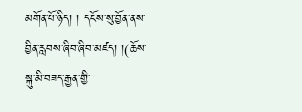མགོན་པོ་ཉིད། ། དངོས་སུ་བྱོན་ནས་བྱིན་རླབས་ཞིབ་ཞིབ་མཛད། །(ཆོས་སྐུ་མི་བཟད་རྒྱན་གྱི་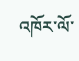འཁོར་ལོ་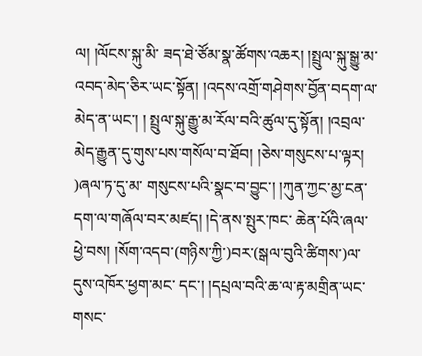ལ། །ལོངས་སྐུ་མི་ ཟད་ཐེ་ཙོམ་སྣ་ཚོགས་འཆར། །སྤྲུལ་སྐུ་སྒྱུ་མ་འབད་མེད་ཅིར་ཡང་སྟོན། །འདས་འགྲོ་གཤེགས་བྱོན་བདག་ལ་མེད་ན་ཡང་། ། སྤྲུལ་སྐུ་རྒྱུ་མ་རོལ་བའི་ཚུལ་དུ་སྟོན། །འབྲལ་མེད་རྒྱུན་དུ་གུས་པས་གསོལ་བ་ཐོབ། །ཅེས་གསུངས་པ་ལྟར། )ཞལ་ཏ་དུ་མ་ གསུངས་པའི་སྣང་བ་བྱུང་། །ཀུན་ཀྱང་མྱ་ངན་དག་ལ་གཞོལ་བར་མཛད། །དེ་ནས་སྤུར་ཁང་ ཆེན་པོའི་ཞལ་ཕྱེ་བས། །སོག་འདབ་(གཉིས་ཀྱི་)བར་(སྒལ་བུའི་ཚིགས་)ལ་དུས་འཁོར་ཕྱག་མང་ དང་། །དཔྲལ་བའི་ཆ་ལ་རྟ་མགྲིན་ཡང་གསང་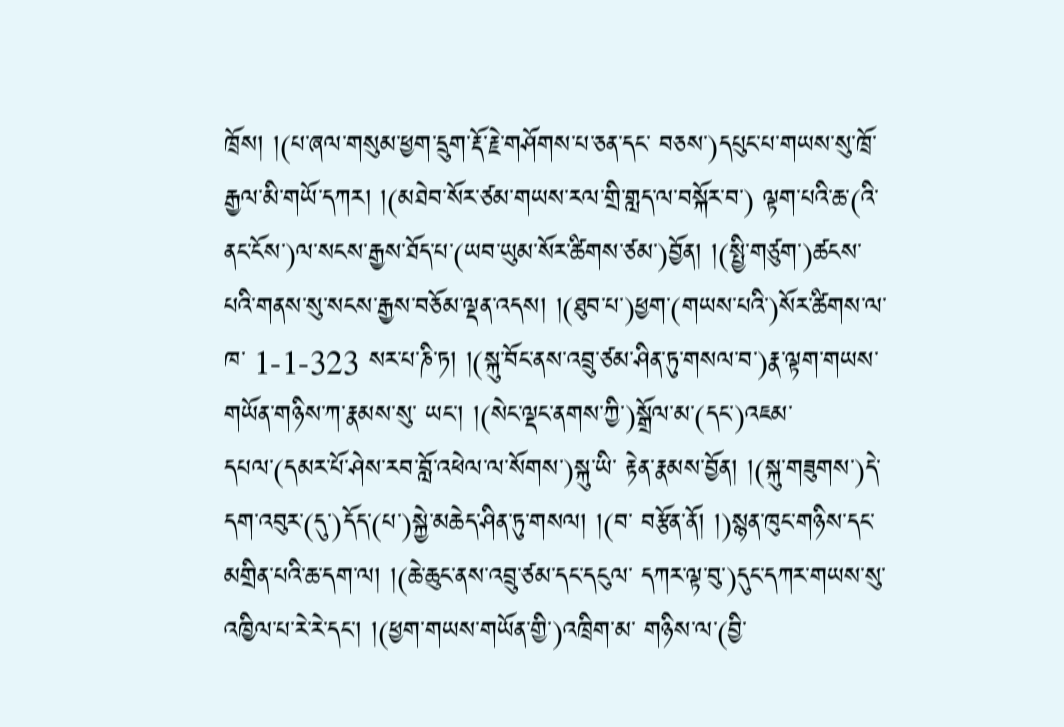ཁྲོས། །(པ་ཞལ་གསུམ་ཕྱག་དྲུག་རྡོ་རྗེ་གཤོགས་པ་ཅན་དང་ བཅས་)དཔུང་པ་གཡས་སུ་ཁྲོ་རྒྱལ་མི་གཡོ་དཀར། །(མཐེབ་སོར་ཙམ་གཡས་རལ་གྲི་གླད་ལ་བསྐོར་བ་) ལྟག་པའི་ཆ་(འི་ནང་ངོས་)ལ་སངས་རྒྱས་ཐོད་པ་(ཡབ་ཡུམ་སོར་ཚིགས་ཙམ་)བྱོན། །(སྤྱི་གཙུག་)ཚངས་ པའི་གནས་སུ་སངས་རྒྱས་བཅོམ་ལྡན་འདས། །(ཐུབ་པ་)ཕྱག་(གཡས་པའི་)སོར་ཚིགས་ལ་ཁ་ 1-1-323 སར་པ་ཎི་ཏ། །(སྐུ་བོང་ནས་འབྲུ་ཙམ་ཤིན་ཏུ་གསལ་བ་)རྣ་ལྟག་གཡས་གཡོན་གཉིས་ཀ་རྣམས་སུ་ ཡང་། །(སེང་ལྡང་ནགས་ཀྱི་)སྒྲོལ་མ་(དང་)འཇམ་དཔལ་(དམར་པོ་ཤེས་རབ་བློ་འཕེལ་ལ་སོགས་)སྐུ་ཡི་ རྟེན་རྣམས་བྱོན། །(སྐུ་གཟུགས་)དེ་དག་འབུར་(དུ་)དོད་(པ་)སྐྱེ་མཆེད་ཤིན་ཏུ་གསལ། །(བ་ བརྩོན་ནོ། །)སྙན་ཁུང་གཉིས་དང་མགྲིན་པའི་ཆ་དག་ལ། །(ཆེ་ཆུང་ནས་འབྲུ་ཙམ་དང་དངུལ་ དཀར་ལྟ་བུ་)དུང་དཀར་གཡས་སུ་འཁྱིལ་པ་རེ་རེ་དང་། །(ཕྱག་གཡས་གཡོན་གྱི་)འཁྲིག་མ་ གཉིས་ལ་(བྱི་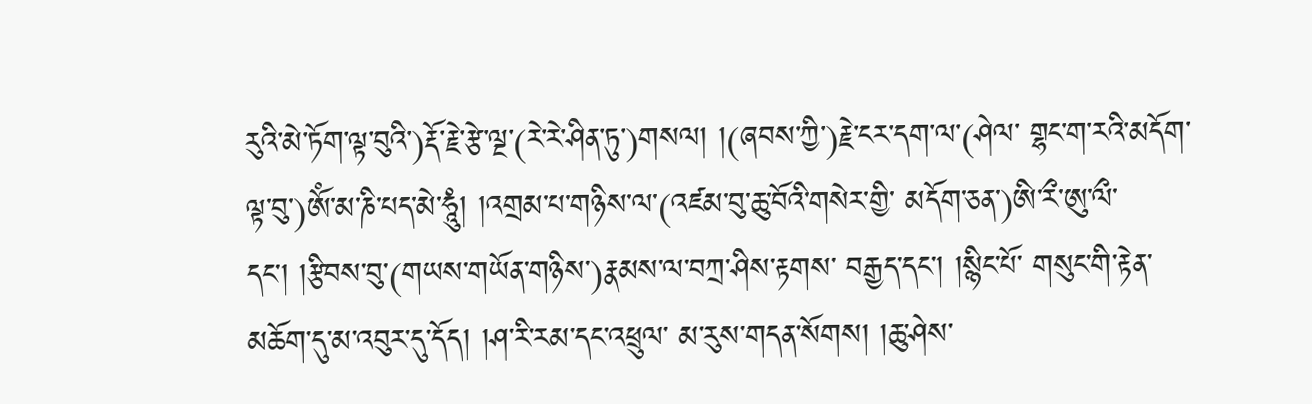རུའི་མེ་ཏོག་ལྟ་བུའི་)རྡོ་རྗེ་རྩེ་ལྔ་(རེ་རེ་ཤིན་ཏུ་)གསལ། །(ཞབས་ཀྱི་)རྗེ་ངར་དག་ལ་(ཤེལ་ གྷང་ག་རའི་མདོག་ལྟ་བུ་)ༀ་མ་ཎི་པད་མེ་ཧཱུཾ། །འགྲམ་པ་གཉིས་ལ་(འཛམ་བུ་ཆུ་བོའི་གསེར་གྱི་ མདོག་ཅན་)ཨི་རྀ་ཨུ་ལྀ་དང་། །རྩིབས་བུ་(གཡས་གཡོན་གཉིས་)རྣམས་ལ་བཀྲ་ཤིས་རྟགས་ བརྒྱད་དང་། །སྙིང་པོ་ གསུང་གི་རྟེན་མཆོག་དུ་མ་འབུར་དུ་དོད། །ཤ་རི་རམ་དང་འཕྲུལ་ མ་རུས་གདན་སོགས། །ཆུ་ཤེས་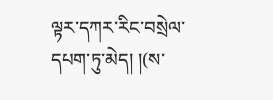ལྟར་དཀར་རིང་བསྲེལ་དཔག་ཏུ་མེད། །(ས་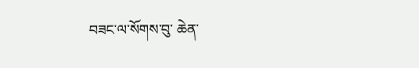བཟང་ལ་སོགས་བུ་ ཆེན་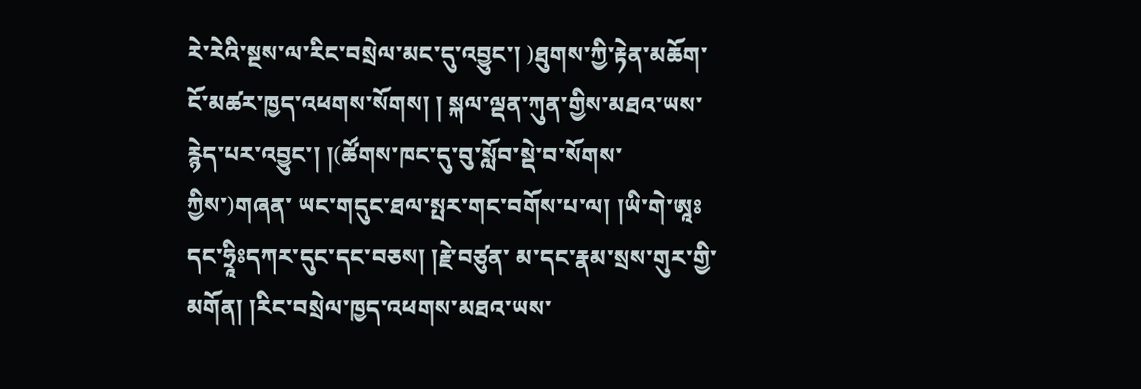རེ་རེའི་སྔས་ལ་རིང་བསྲེལ་མང་དུ་འབྱུང་། )ཐུགས་ཀྱི་རྟེན་མཆོག་ངོ་མཚར་ཁྱད་འཕགས་སོགས། ། སྐལ་ལྡན་ཀུན་གྱིས་མཐའ་ཡས་རྙེད་པར་འབྱུང་། །(ཚོགས་ཁང་དུ་བུ་སློབ་སྡེ་བ་སོགས་ཀྱིས་)གཞན་ ཡང་གདུང་ཐལ་སྤར་གང་བགོས་པ་ལ། །ཡི་གེ་ཨཱཿདང་ཧྲཱིཿདཀར་དུང་དང་བཅས། །རྗེ་བཙུན་ མ་དང་རྣམ་སྲས་གུར་གྱི་མགོན། །རིང་བསྲེལ་ཁྱད་འཕགས་མཐའ་ཡས་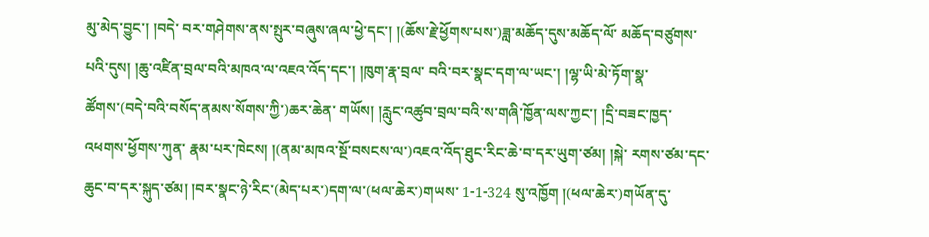མུ་མེད་བྱུང་། །བདེ་ བར་གཤེགས་ནས་སྤུར་བཞུས་ཞལ་ཕྱེ་དང་། །(ཆོས་རྗེ་ཕྱོགས་པས་)ཟླ་མཆོད་དུས་མཆོད་ལོ་ མཆོད་བཙུགས་པའི་དུས། །ཆུ་འཛིན་བྲལ་བའི་མཁའ་ལ་འཇའ་འོད་དང་། །ཁུག་རྣ་བྲལ་ བའི་བར་སྣང་དག་ལ་ཡང་། །ལྷ་ཡི་མེ་ཏོག་སྣ་ཚོགས་(བདེ་བའི་བསོད་ནམས་སོགས་ཀྱི་)ཆར་ཆེན་ གཡོས། །རླུང་འཚུབ་བྲལ་བའི་ས་གཞི་ཁྱོན་ལས་ཀྱང་། །དྲི་བཟང་ཁྱད་འཕགས་ཕྱོགས་ཀུན་ རྣམ་པར་ཁེངས། །(ནམ་མཁའ་སྔོ་བསངས་ལ་)འཇའ་འོད་ཐུང་རིང་ཆེ་བ་དར་ཡུག་ཙམ། །སྐེ་ རགས་ཙམ་དང་ཆུང་བ་དར་སྐུད་ཙམ། །བར་སྣང་ཉེ་རིང་(མེད་པར་)དག་ལ་(ཕལ་ཆེར་)གཡས་ 1-1-324 སུ་འཁྱོག །(ཕལ་ཆེར་)གཡོན་དུ་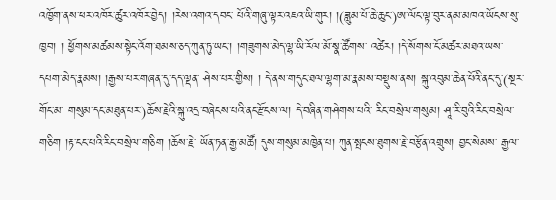འཁྱོག་ནས་ཕར་འཁོར་ཚུར་འཁོར་བྱེད། །རེས་འགའ་དབང་ པོའི་གཞུ་ལྟར་འཇའ་ཡི་གུར། །(ཟླུམ་པོ་ཆེ་ཆུང་)ཨ་ལོང་ལྟ་བུར་ནམ་མཁའ་ཡོངས་སུ་ཁྱབ། ། ཕྱོགས་མཚམས་སྟེང་འོག་ཐམས་ཅད་ཀུན་ཏུ་ཡང་། །གཟུགས་མེད་ལྷ་ཡི་རོལ་མོ་སྣ་ཚོགས་ འཚེར། །དེ་སོགས་ངོ་མཚར་མཐའ་ཡས་དཔག་མེད་རྣམས། །རྒྱས་པར་གཞན་དུ་དད་ལྡན་ ཤེས་པར་གྱིས། ། དེ་ནས་གདུང་ཐལ་ལྷག་མ་རྣམས་བསྡུས་ནས། སྐུ་འབུམ་ཆེན་པོའི་ནང་དུ་(སྔར་གོང་མ་ གསུམ་དང་མཐུན་པར་)ཆོས་རྗེའི་སྐུ་འདྲ་བཞེངས་པའི་ནང་རྫོངས་ལ། དེ་བཞིན་གཤེགས་པའི་ རིང་བསྲེལ་གསུམ། ཤཱ་རི་བུའི་རིང་བསྲེལ་གཅིག །རྟ་ངང་པའི་རིང་བསྲེལ་གཅིག །ཆོས་རྗེ་ ཡོན་ཏན་རྒྱ་མཚོ། དུས་གསུམ་མཁྱེན་པ། ཀུན་སྤངས་ཐུགས་རྗེ་བརྩོན་འགྲུས། བྱང་སེམས་ རྒྱལ་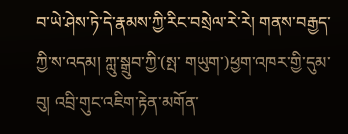བ་ཡེ་ཤེས་ཏེ་དེ་རྣམས་ཀྱི་རིང་བསྲེལ་རེ་རེ། གནས་བརྒྱད་ཀྱི་ས་འདམ། ཀླུ་སྒྲུབ་ཀྱི་(སྤ་ གཡུག་)ཕྱག་འཁར་གྱི་དུམ་བུ། འབྲི་གུང་འཇིག་རྟེན་མགོན་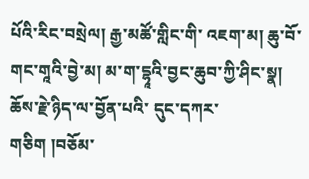པོའི་རིང་བསྲེལ། རྒྱ་མཚོ་གླིང་གི་ འཇག་མ། ཆུ་བོ་གང་གཱའི་བྱེ་མ། མ་ག་དྷཱའི་བྱང་ཆུབ་ཀྱི་ཤིང་སྣ། ཆོས་རྗེ་ཉིད་ལ་བྱོན་པའི་ དུང་དཀར་གཅིག །བཅོམ་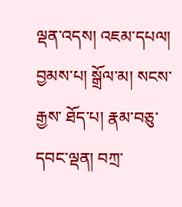ལྡན་འདས། འཇམ་དཔལ། བྱམས་པ། སྒྲོལ་མ། སངས་རྒྱས་ ཐོད་པ། རྣམ་བཅུ་དབང་ལྡན། བཀྲ་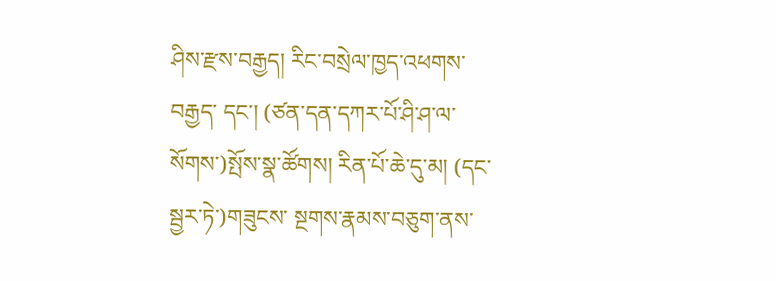ཤིས་རྫས་བརྒྱད། རིང་བསྲེལ་ཁྱད་འཕགས་བརྒྱད་ དང་། (ཙན་དན་དཀར་པོ་ཤི་ཤ་ལ་སོགས་)སྤོས་སྣ་ཚོགས། རིན་པོ་ཆེ་དུ་མ། (དང་སྦྱར་ཏེ་)གཟུངས་ སྔགས་རྣམས་བཅུག་ནས་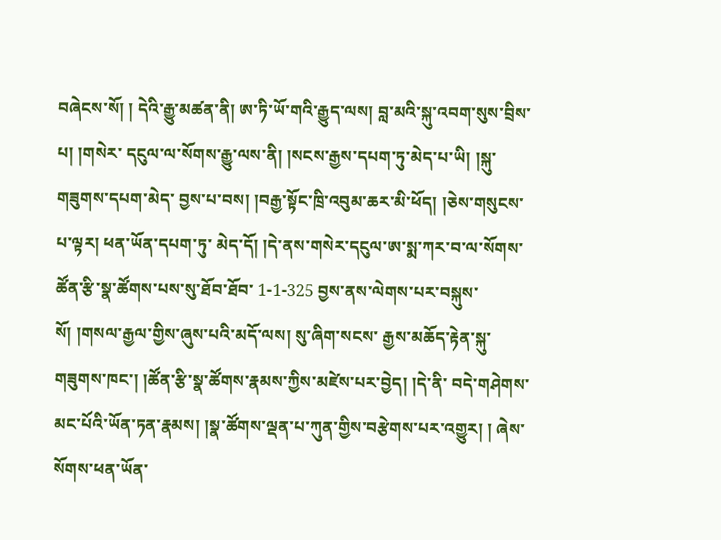བཞེངས་སོ། ། དེའི་རྒྱུ་མཚན་ནི། ཨ་ཏི་ཡོ་གའི་རྒྱུད་ལས། བླ་མའི་སྐུ་འབག་སུས་བྲིས་པ། །གསེར་ དངུལ་ལ་སོགས་རྒྱུ་ལས་ནི། །སངས་རྒྱས་དཔག་ཏུ་མེད་པ་ཡི། །སྐུ་གཟུགས་དཔག་མེད་ བྱས་པ་བས། །བརྒྱ་སྟོང་ཁྲི་འབུམ་ཆར་མི་ཕོད། །ཅེས་གསུངས་པ་ལྟར། ཕན་ཡོན་དཔག་ཏུ་ མེད་དོ། །དེ་ནས་གསེར་དངུལ་ཨ་སྨ་ཀར་བ་ལ་སོགས་ཚོན་རྩི་སྣ་ཚོགས་པས་སུ་ཐོབ་ཐོབ་ 1-1-325 བྱས་ནས་ལེགས་པར་བསྐུས་སོ། །གསལ་རྒྱལ་གྱིས་ཞུས་པའི་མདོ་ལས། སུ་ཞིག་སངས་ རྒྱས་མཆོད་རྟེན་སྐུ་གཟུགས་ཁང་། །ཚོན་རྩི་སྣ་ཚོགས་རྣམས་ཀྱིས་མཛེས་པར་བྱེད། །དེ་ནི་ བདེ་གཤེགས་མང་པོའི་ཡོན་ཏན་རྣམས། །སྣ་ཚོགས་ལྡན་པ་ཀུན་གྱིས་བརྩེགས་པར་འགྱུར། ། ཞེས་སོགས་ཕན་ཡོན་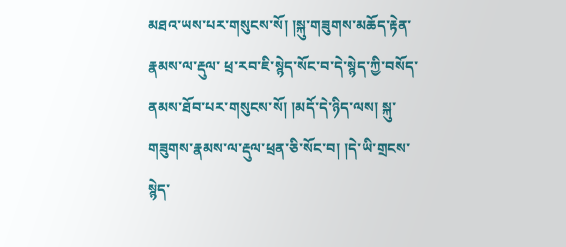མཐའ་ཡས་པར་གསུངས་སོ། །སྐུ་གཟུགས་མཆོད་རྟེན་རྣམས་ལ་རྡུལ་ ཕྲ་རབ་ཇི་སྙེད་སོང་བ་དེ་སྙེད་ཀྱི་བསོད་ནམས་ཐོབ་པར་གསུངས་སོ། །མདོ་དེ་ཉིད་ལས། སྐུ་ གཟུགས་རྣམས་ལ་རྡུལ་ཕྲན་ཅི་སོང་བ། །དེ་ཡི་གྲངས་སྙེད་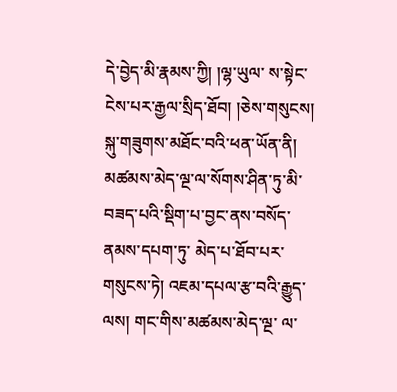དེ་བྱེད་མི་རྣམས་ཀྱི། །ལྷ་ཡུལ་ ས་སྟེང་ངེས་པར་རྒྱལ་སྲིད་ཐོབ། །ཅེས་གསུངས། སྐུ་གཟུགས་མཐོང་བའི་ཕན་ཡོན་ནི། མཚམས་མེད་ལྔ་ལ་སོགས་ཤིན་ཏུ་མི་བཟད་པའི་སྡིག་པ་བྱང་ནས་བསོད་ནམས་དཔག་ཏུ་ མེད་པ་ཐོབ་པར་གསུངས་ཏེ། འཇམ་དཔལ་རྩ་བའི་རྒྱུད་ལས། གང་གིས་མཚམས་མེད་ལྔ་ ལ་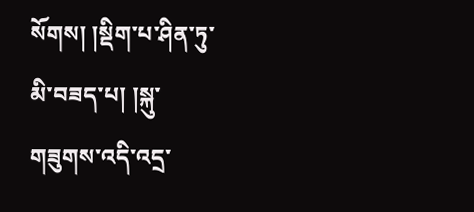སོགས། །སྡིག་པ་ཤིན་ཏུ་མི་བཟད་པ། །སྐུ་གཟུགས་འདི་འདྲ་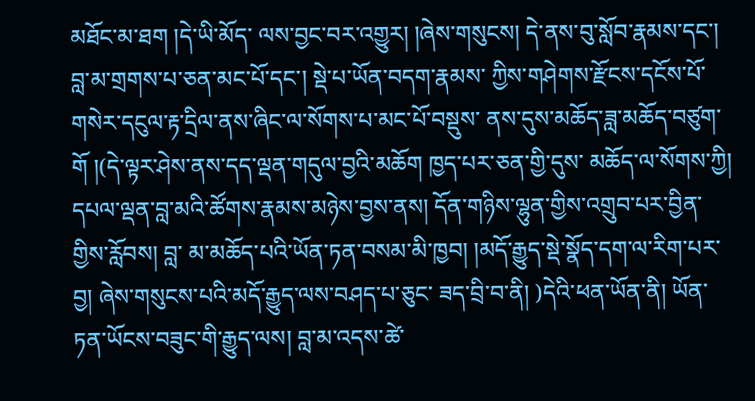མཐོང་མ་ཐག །དེ་ཡི་མོད་ ལས་བྱང་བར་འགྱུར། །ཞེས་གསུངས། དེ་ནས་བུ་སློབ་རྣམས་དང་། བླ་མ་གྲགས་པ་ཅན་མང་པོ་དང་། སྡེ་པ་ཡོན་བདག་རྣམས་ ཀྱིས་གཤེགས་རྫོངས་དངོས་པོ་གསེར་དངུལ་རྟ་དྲིལ་ནས་ཞིང་ལ་སོགས་པ་མང་པོ་བསྡུས་ ནས་དུས་མཆོད་ཟླ་མཆོད་བཙུག་གོ །(དེ་ལྟར་ཤེས་ནས་དད་ལྡན་གདུལ་བྱའི་མཆོག ཁྱད་པར་ཅན་གྱི་དུས་ མཆོད་ལ་སོགས་ཀྱི། དཔལ་ལྡན་བླ་མའི་ཚོགས་རྣམས་མཉེས་བྱས་ནས། དོན་གཉིས་ལྷུན་གྱིས་འགྲུབ་པར་བྱིན་གྱིས་རློབས། བླ་ མ་མཆོད་པའི་ཡོན་ཏན་བསམ་མི་ཁྱབ། །མདོ་རྒྱུད་སྡེ་སྣོད་དག་ལ་རིག་པར་བྱ། ཞེས་གསུངས་པའི་མདོ་རྒྱུད་ལས་བཤད་པ་ཅུང་ ཟད་བྲི་བ་ནི། )དེའི་ཕན་ཡོན་ནི། ཡོན་ཏན་ཡོངས་བཟུང་གི་རྒྱུད་ལས། བླ་མ་འདས་ཚེ་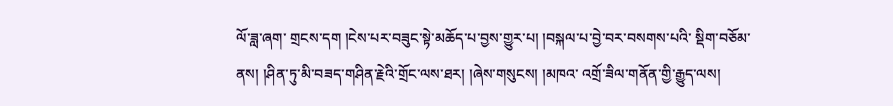ལོ་ཟླ་ཞག་ གྲངས་དག །ངེས་པར་བཟུང་སྟེ་མཆོད་པ་བྱས་གྱུར་པ། །བསྐལ་པ་བྱེ་བར་བསགས་པའི་ སྡིག་བཅོམ་ནས། །ཤིན་ཏུ་མི་བཟད་གཤིན་རྗེའི་གྲོང་ལས་ཐར། །ཞེས་གསུངས། །མཁའ་ འགྲོ་ཟིལ་གནོན་གྱི་རྒྱུད་ལས།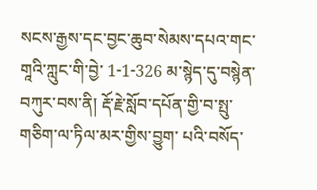སངས་རྒྱས་དང་བྱང་ཆུབ་སེམས་དཔའ་གང་གཱའི་ཀླུང་གི་བྱེ་ 1-1-326 མ་སྙེད་དུ་བསྙེན་བཀུར་བས་ནི། རྡོ་རྗེ་སློབ་དཔོན་གྱི་བ་སྤུ་གཅིག་ལ་ཏིལ་མར་གྱིས་བྱུག་ པའི་བསོད་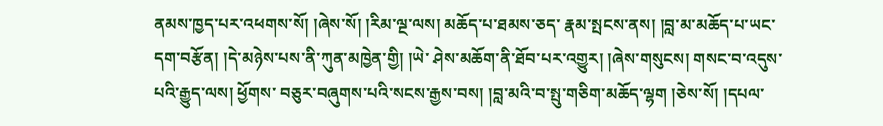ནམས་ཁྱད་པར་འཕགས་སོ། །ཞེས་སོ། །རིམ་ལྔ་ལས། མཆོད་པ་ཐམས་ཅད་ རྣམ་སྤངས་ནས། །བླ་མ་མཆོད་པ་ཡང་དག་བརྩོན། །དེ་མཉེས་པས་ནི་ཀུན་མཁྱེན་གྱི། །ཡེ་ ཤེས་མཆོག་ནི་ཐོབ་པར་འགྱུར། །ཞེས་གསུངས། གསང་བ་འདུས་པའི་རྒྱུད་ལས། ཕྱོགས་ བཅུར་བཞུགས་པའི་སངས་རྒྱས་བས། །བླ་མའི་བ་སྤུ་གཅིག་མཆོད་ལྷག །ཅེས་སོ། །དཔལ་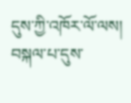དུས་ཀྱི་འཁོར་ལོ་ལས། བསྐལ་པ་དུས་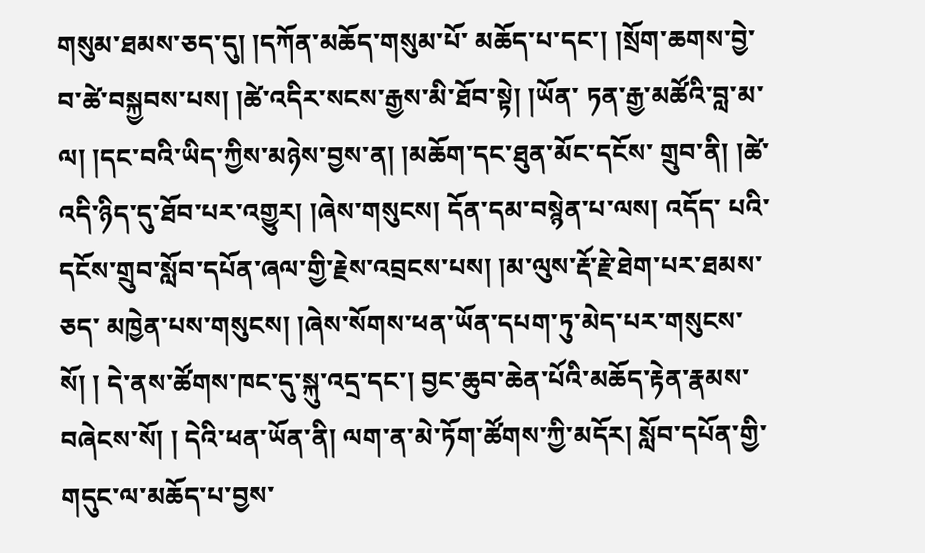གསུམ་ཐམས་ཅད་དུ། །དཀོན་མཆོད་གསུམ་པོ་ མཆོད་པ་དང་། །སྲོག་ཆགས་བྱེ་བ་ཚེ་བསྐྱབས་པས། །ཚེ་འདིར་སངས་རྒྱས་མི་ཐོབ་སྟེ། །ཡོན་ ཏན་རྒྱ་མཚོའི་བླ་མ་ལ། །དང་བའི་ཡིད་ཀྱིས་མཉེས་བྱས་ན། །མཆོག་དང་ཐུན་མོང་དངོས་ གྲུབ་ནི། །ཚེ་འདི་ཉིད་དུ་ཐོབ་པར་འགྱུར། །ཞེས་གསུངས། དོན་དམ་བསྙེན་པ་ལས། འདོད་ པའི་དངོས་གྲུབ་སློབ་དཔོན་ཞལ་གྱི་རྗེས་འབྲངས་པས། །མ་ལུས་རྡོ་རྗེ་ཐེག་པར་ཐམས་ཅད་ མཁྱེན་པས་གསུངས། །ཞེས་སོགས་ཕན་ཡོན་དཔག་ཏུ་མེད་པར་གསུངས་སོ། ། དེ་ནས་ཚོགས་ཁང་དུ་སྐུ་འདྲ་དང་། བྱང་ཆུབ་ཆེན་པོའི་མཆོད་རྟེན་རྣམས་བཞེངས་སོ། ། དེའི་ཕན་ཡོན་ནི། ལག་ན་མེ་ཏོག་ཚོགས་ཀྱི་མདོར། སློབ་དཔོན་གྱི་གདུང་ལ་མཆོད་པ་བྱས་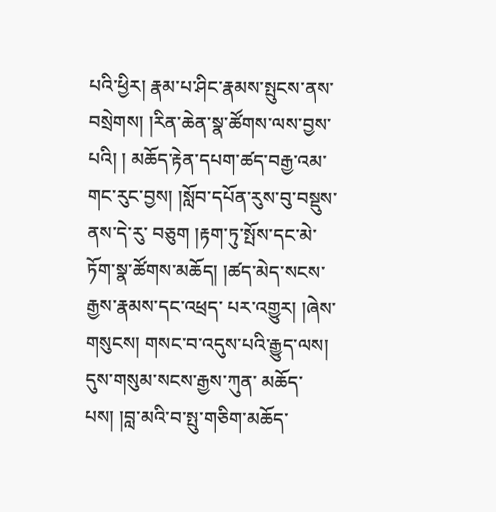པའི་ཕྱིར། རྣམ་པ་ཤིང་རྣམས་སྤུངས་ནས་བསྲེགས། །རིན་ཆེན་སྣ་ཚོགས་ལས་བྱས་པའི། ། མཆོད་རྟེན་དཔག་ཚད་བརྒྱ་འམ་གང་རུང་བྱས། །སློབ་དཔོན་རུས་བུ་བསྡུས་ནས་དེ་རུ་ བཅུག །རྟག་ཏུ་སྤོས་དང་མེ་ཏོག་སྣ་ཚོགས་མཆོད། །ཚད་མེད་སངས་རྒྱས་རྣམས་དང་འཕྲད་ པར་འགྱུར། །ཞེས་གསུངས། གསང་བ་འདུས་པའི་རྒྱུད་ལས། དུས་གསུམ་སངས་རྒྱས་ཀུན་ མཆོད་པས། །བླ་མའི་བ་སྤུ་གཅིག་མཆོད་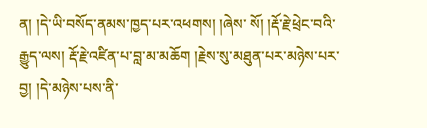ན། །དེ་ཡི་བསོད་ནམས་ཁྱད་པར་འཕགས། །ཞེས་ སོ། །རྡོ་རྗེ་ཕྲེང་བའི་རྒྱུད་ལས། རྡོ་རྗེ་འཛིན་པ་བླ་མ་མཆོག །རྗེས་སུ་མཐུན་པར་མཉེས་པར་ བྱ། །དེ་མཉེས་པས་ནི་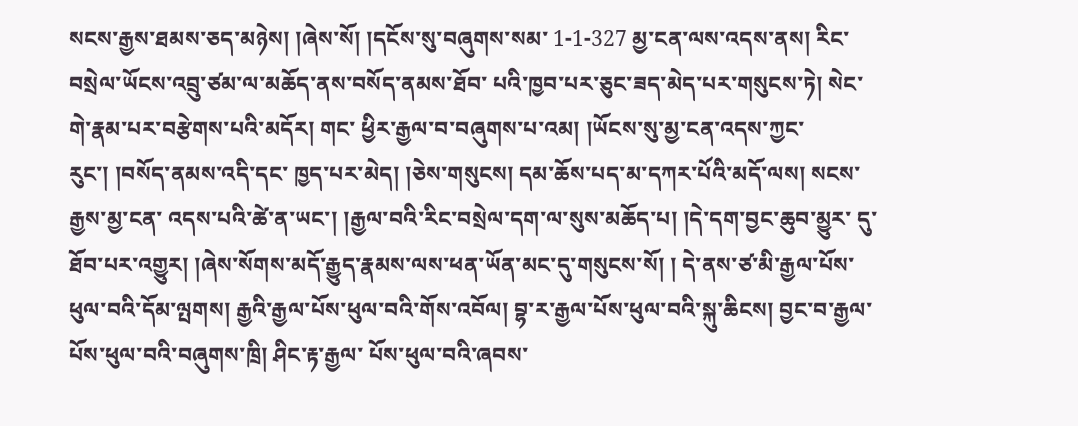སངས་རྒྱས་ཐམས་ཅད་མཉེས། །ཞེས་སོ། །དངོས་སུ་བཞུགས་སམ་ 1-1-327 མྱ་ངན་ལས་འདས་ནས། རིང་བསྲེལ་ཡོངས་འབྲུ་ཙམ་ལ་མཆོད་ནས་བསོད་ནམས་ཐོབ་ པའི་ཁྱབ་པར་ཅུང་ཟད་མེད་པར་གསུངས་ཏེ། སེང་གེ་རྣམ་པར་བརྩེགས་པའི་མདོར། གང་ ཕྱིར་རྒྱལ་བ་བཞུགས་པ་འམ། །ཡོངས་སུ་མྱ་ངན་འདས་ཀྱང་རུང་། །བསོད་ནམས་འདི་དང་ ཁྱད་པར་མེད། །ཅེས་གསུངས། དམ་ཆོས་པད་མ་དཀར་པོའི་མདོ་ལས། སངས་རྒྱས་མྱ་ངན་ འདས་པའི་ཚེ་ན་ཡང་། །རྒྱལ་བའི་རིང་བསྲེལ་དག་ལ་སུས་མཆོད་པ། །དེ་དག་བྱང་ཆུབ་མྱུར་ དུ་ཐོབ་པར་འགྱུར། །ཞེས་སོགས་མདོ་རྒྱུད་རྣམས་ལས་ཕན་ཡོན་མང་དུ་གསུངས་སོ། ། དེ་ནས་ཙ་མི་རྒྱལ་པོས་ཕུལ་བའི་དོམ་ལྤགས། རྒྱའི་རྒྱལ་པོས་ཕུལ་བའི་གོས་འབོལ། བྷ་ར་རྒྱལ་པོས་ཕུལ་བའི་སྐུ་ཆིངས། བྱང་བ་རྒྱལ་པོས་ཕུལ་བའི་བཞུགས་ཁྲི། ཤིང་རྟ་རྒྱལ་ པོས་ཕུལ་བའི་ཞབས་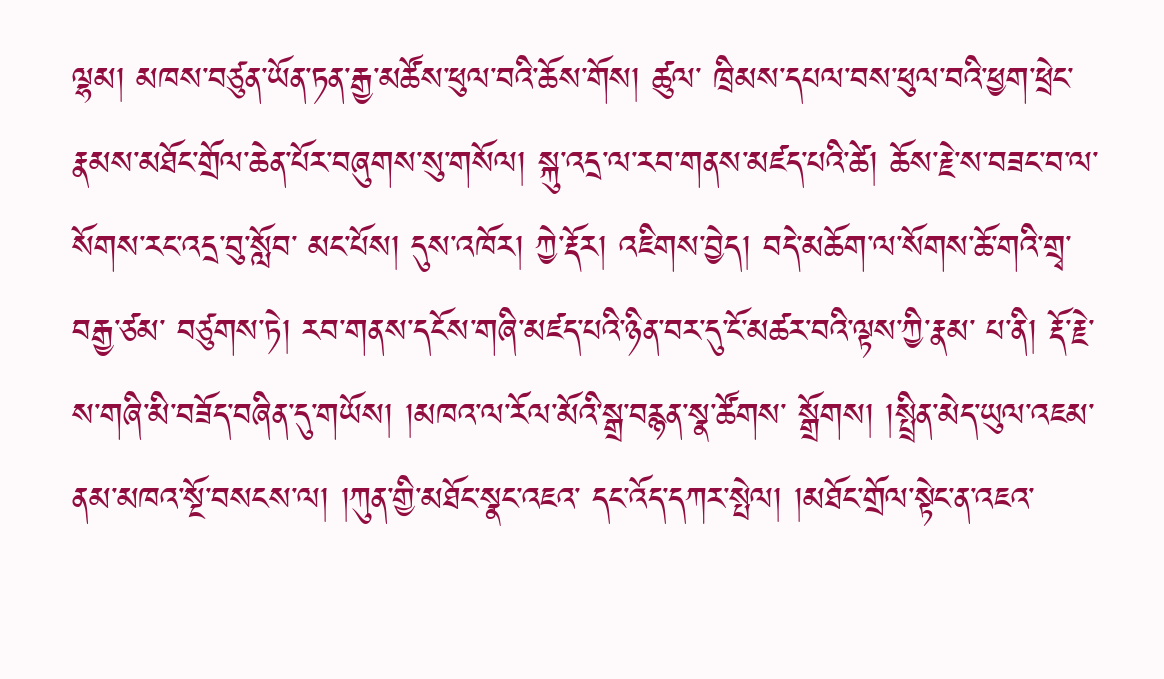ལྷམ། མཁས་བཙུན་ཡོན་ཏན་རྒྱ་མཚོས་ཕུལ་བའི་ཆོས་གོས། ཚུལ་ ཁྲིམས་དཔལ་བས་ཕུལ་བའི་ཕྱག་ཕྲེང་རྣམས་མཐོང་གྲོལ་ཆེན་པོར་བཞུགས་སུ་གསོལ། སྐུ་འདྲ་ལ་རབ་གནས་མཛད་པའི་ཚེ། ཆོས་རྗེ་ས་བཟང་བ་ལ་སོགས་རང་འདྲ་བུ་སློབ་ མང་པོས། དུས་འཁོར། ཀྱེ་རྡོར། འཇིགས་བྱེད། བདེ་མཆོག་ལ་སོགས་ཆོ་གའི་གྲྭ་བརྒྱ་ཙམ་ བཙུགས་ཏེ། རབ་གནས་དངོས་གཞི་མཛད་པའི་ཉིན་བར་དུ་ངོ་མཚར་བའི་ལྟས་ཀྱི་རྣམ་ པ་ནི། རྡོ་རྗེ་ས་གཞི་མི་བཟོད་བཞིན་དུ་གཡོས། །མཁའ་ལ་རོལ་མོའི་སྒྲ་བརྙན་སྣ་ཚོགས་ སྒྲོགས། །སྤྲིན་མེད་ཡུལ་འཇམ་ནམ་མཁའ་སྔོ་བསངས་ལ། །ཀུན་གྱི་མཐོང་སྣང་འཇའ་ དང་འོད་དཀར་སྤེལ། །མཐོང་གྲོལ་སྟེང་ན་འཇའ་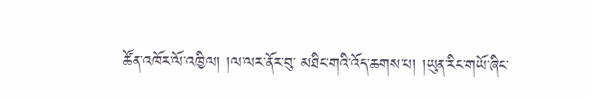ཚོན་འཁོར་ལོ་འཁྱིལ། །ལ་ལར་ནོར་བུ་ མཐིང་གའི་འོད་ཆགས་པ། །ཡུན་རིང་གཡོ་ཞིང་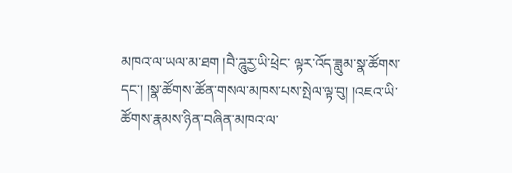མཁའ་ལ་ཡལ་མ་ཐག །བཻ་ཌཱུརྱ་ཡི་ཕྲེང་ ལྟར་འོད་ཟླུམ་སྣ་ཚོགས་དང་། །སྣ་ཚོགས་ཚོན་གསལ་མཁས་པས་སྤེལ་ལྟ་བུ། །འཇའ་ཡི་ ཚོགས་རྣམས་ཉིན་བཞིན་མཁའ་ལ་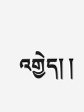འགྱེད། །